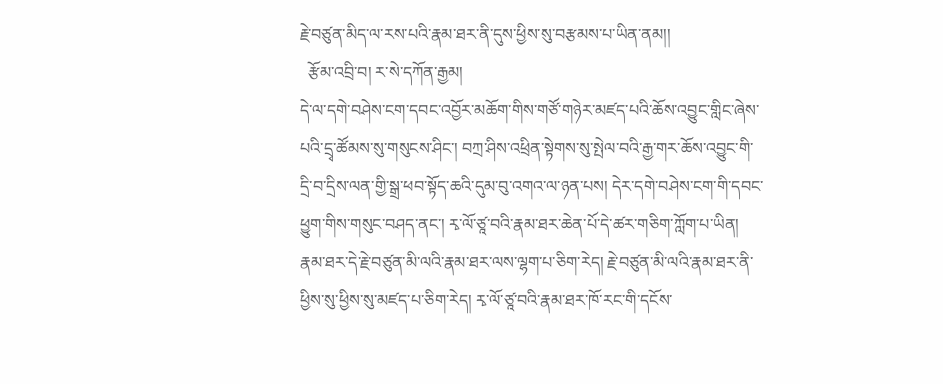རྗེ་བཙུན་མིད་ལ་རས་པའི་རྣམ་ཐར་ནི་དུས་ཕྱིས་སུ་བརྩམས་པ་ཡིན་ནམ།།
  རྩོམ་འབྲི་བ། ར་སེ་དཀོན་རྒྱམ།
དེ་ལ་དགེ་བཤེས་ངག་དབང་འབྱོར་མཆོག་གིས་གཙོ་གཉེར་མཛད་པའི་ཆོས་འབྱུང་གླིང་ཞེས་པའི་དྲྭ་ཚོམས་སུ་གསུངས་ཤིང་། བཀྲ་ཤིས་འཕྲིན་སྟེགས་སུ་སྤེལ་བའི་རྒྱ་གར་ཆོས་འབྱུང་གི་དྲི་བ་དྲིས་ལན་གྱི་སྒྲ་ཕབ་སྟོད་ཆའི་དུམ་བུ་འགའ་ལ་ཉན་པས། དེར་དགེ་བཤེས་ངག་གི་དབང་ཕྱུག་གིས་གསུང་བཤད་ནང་། རྭ་ལོ་ཙཱ་བའི་རྣམ་ཐར་ཆེན་པོ་དེ་ཚར་གཅིག་ཀློག་པ་ཡིན། རྣམ་ཐར་དེ་རྗེ་བཙུན་མི་ལའི་རྣམ་ཐར་ལས་ལྷག་པ་ཅིག་རེད། རྗེ་བཙུན་མི་ལའི་རྣམ་ཐར་ནི་ཕྱིས་སུ་ཕྱིས་སུ་མཛད་པ་ཅིག་རེད། རྭ་ལོ་ཙཱ་བའི་རྣམ་ཐར་ཁོ་རང་གི་དངོས་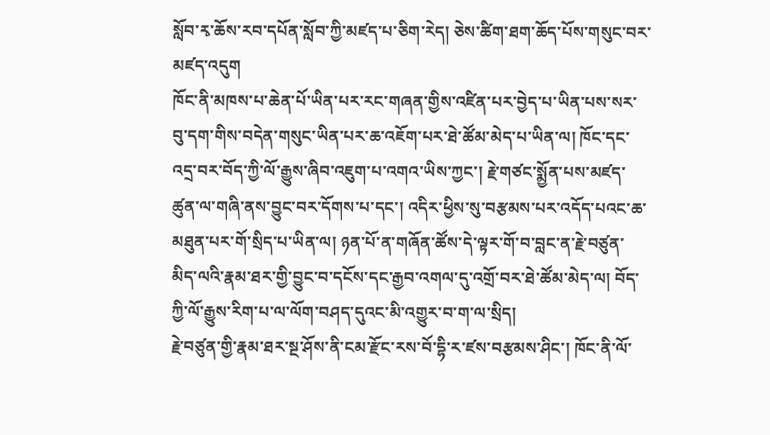སློབ་རྭ་ཆོས་རབ་དཔོན་སློབ་ཀྱི་མཛད་པ་ཅིག་རེད། ཅེས་ཚིག་ཐག་ཆོད་པོས་གསུང་བར་མཛད་འདུག
ཁོང་ནི་མཁས་པ་ཆེན་པོ་ཡིན་པར་རང་གཞན་གྱིས་འཛིན་པར་བྱེད་པ་ཡིན་པས་སར་བུ་དག་གིས་བདེན་གསུང་ཡིན་པར་ཆ་འཇོག་པར་ཐེ་ཚོམ་མེད་པ་ཡིན་ལ། ཁོང་དང་འདྲ་བར་བོད་ཀྱི་ལོ་རྒྱུས་ཞིབ་འཇུག་པ་འགའ་ཡིས་ཀྱང་། རྗེ་གཙང་སྨྱོན་པས་མཛད་ཚུན་ལ་གཞི་ནས་བྱུང་བར་དོགས་པ་དང་། འདིར་ཕྱིས་སུ་བརྩམས་པར་འདོད་པའང་ཆ་མཐུན་པར་གོ་སྲིད་པ་ཡིན་ལ། ཉན་པོ་ན་གཞོན་ཚོས་དེ་ལྟར་གོ་བ་བླང་ན་རྗེ་བཙུན་མིད་ལའི་རྣམ་ཐར་གྱི་བྱུང་བ་དངོས་དང་རྒྱབ་འགལ་དུ་འགྲོ་བར་ཐེ་ཚོམ་མེད་ལ། བོད་ཀྱི་ལོ་རྒྱུས་རིག་པ་ལ་ལོག་བཤད་དུའང་མི་འགྱུར་བ་ག་ལ་སྲིད།
རྗེ་བཙུན་གྱི་རྣམ་ཐར་སྔ་ཤོས་ནི་ངམ་རྫོང་རས་བོ་དྷི་ར་ཛས་བརྩམས་ཤིང་། ཁོང་ནི་ལོ་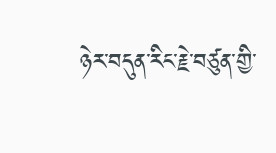ཉེར་བདུན་རིང་རྗེ་བཙུན་གྱི་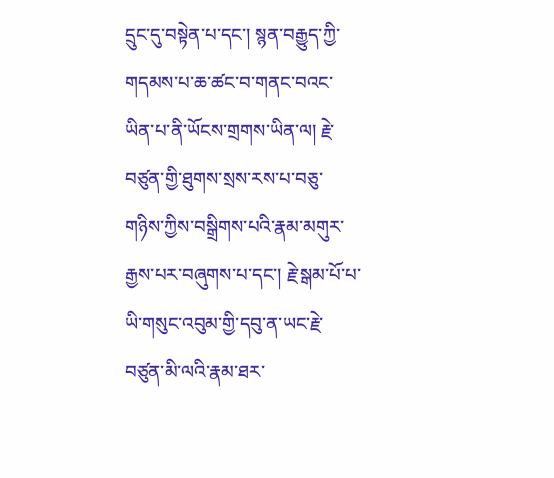དྲུང་དུ་བསྟེན་པ་དང་། སྙན་བརྒྱུད་ཀྱི་གདམས་པ་ཆ་ཚང་བ་གནང་བའང་ཡིན་པ་ནི་ཡོངས་གྲགས་ཡིན་ལ། རྗེ་བཙུན་གྱི་ཐུགས་སྲས་རས་པ་བཅུ་གཉིས་ཀྱིས་བསྒྲིགས་པའི་རྣམ་མགུར་རྒྱས་པར་བཞུགས་པ་དང་། རྗེ་སྒམ་པོ་པ་ཡི་གསུང་འབུམ་གྱི་དབུ་ན་ཡང་རྗེ་བཙུན་མི་ལའི་རྣམ་ཐར་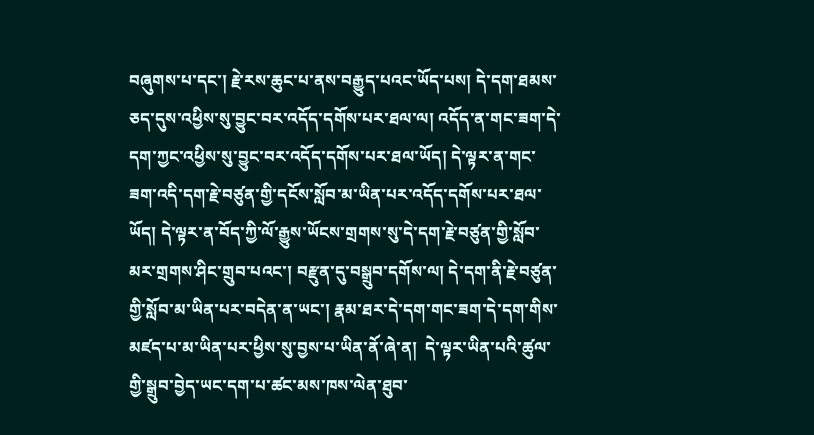བཞུགས་པ་དང་། རྗེ་རས་ཆུང་པ་ནས་བརྒྱུད་པའང་ཡོད་པས། དེ་དག་ཐམས་ཅད་དུས་འཕྱིས་སུ་བྱུང་བར་འདོད་དགོས་པར་ཐལ་ལ། འདོད་ན་གང་ཟག་དེ་དག་ཀྱང་འཕྱིས་སུ་བྱུང་བར་འདོད་དགོས་པར་ཐལ་ཡོད། དེ་ལྟར་ན་གང་ཟག་འདི་དག་རྗེ་བཙུན་གྱི་དངོས་སློབ་མ་ཡིན་པར་འདོད་དགོས་པར་ཐལ་ཡོད། དེ་ལྟར་ན་བོད་ཀྱི་ལོ་རྒྱུས་ཡོངས་གྲགས་སུ་དེ་དག་རྗེ་བཙུན་གྱི་སློབ་མར་གྲགས་ཤིང་གྲུབ་པའང་། བརྫུན་དུ་བསྒྲུབ་དགོས་ལ། དེ་དག་ནི་རྗེ་བཙུན་གྱི་སློབ་མ་ཡིན་པར་བདེན་ན་ཡང་། རྣམ་ཐར་དེ་དག་གང་ཟག་དེ་དག་གིས་མཛད་པ་མ་ཡིན་པར་ཕྱིས་སུ་བྱས་པ་ཡིན་ནོ་ཞེ་ན།  དེ་ལྟར་ཡིན་པའི་ཚུལ་གྱི་སྒྲུབ་བྱེད་ཡང་དག་པ་ཚང་མས་ཁས་ལེན་ཐུབ་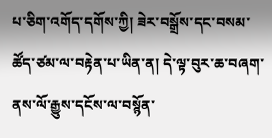པ་ཅིག་འགོད་དགོས་ཀྱི། ཟེར་བསྒྲོས་དང་བསམ་ཚོད་ཙམ་ལ་བརྟེན་པ་ཡིན་ན། དེ་ལྟ་བུར་ཆ་བཞག་ནས་ལོ་རྒྱུས་དངོས་ལ་བསྙོན་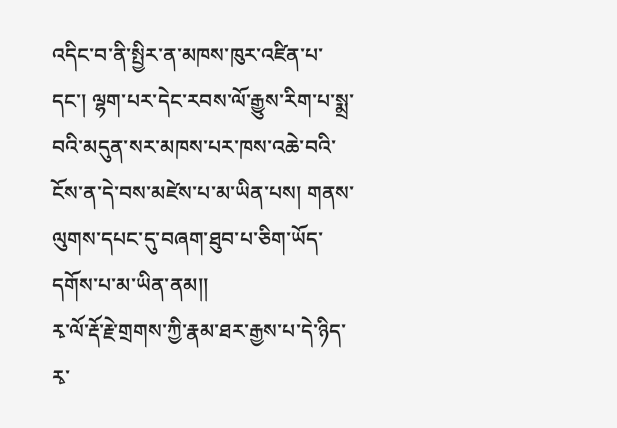འདིང་བ་ནི་སྤྱིར་ན་མཁས་ཁུར་འཛིན་པ་དང་། ལྷག་པར་དེང་རབས་ལོ་རྒྱུས་རིག་པ་སྨྲ་བའི་མདུན་སར་མཁས་པར་ཁས་འཆེ་བའི་ངོས་ན་དེ་བས་མཛེས་པ་མ་ཡིན་པས། གནས་ལུགས་དཔང་དུ་བཞག་ཐུབ་པ་ཅིག་ཡོད་དགོས་པ་མ་ཡིན་ནམ།།
རྭ་ལོ་རྡོ་རྗེ་གྲགས་ཀྱི་རྣམ་ཐར་རྒྱས་པ་དེ་ཉིད་རྭ་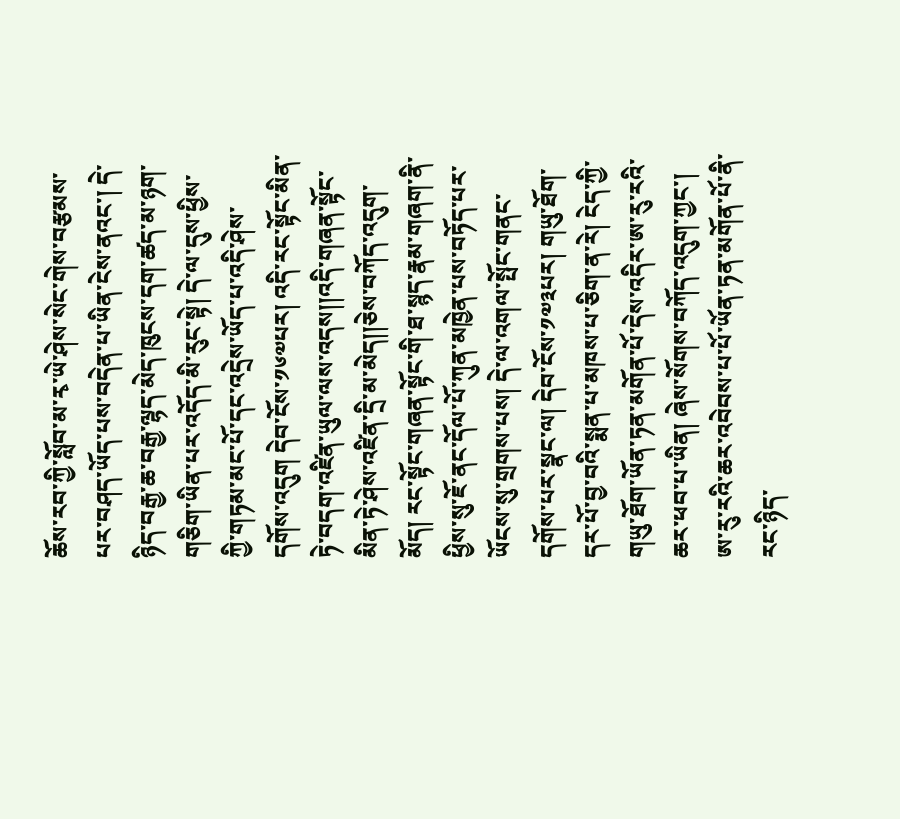ཆོས་རབ་ཀྱི་སློབ་མ་རྭ་ཡེ་ཤེས་སེང་གེས་བརྩམས་པར་བཤད་ཡོད་པས་བདེན་པ་ཡིན་ངེས་ནའང་། དེ་ཉིད་བརྒྱ་ཆ་བརྒྱ་ལྷད་མེད་ཁུངས་དག་ཚད་མ་ཉག་གཅིག་ཡིན་པར་འདོད་མི་རུང་སྟེ། དེ་ལ་དུས་ཕྱིས་ཀྱི་གཏམ་མང་པོ་དང་འདྲེས་ཡོད་པ་འདི་ཤེས་དགོས་འདུག དེབ་ངོས་༡༦༧པར། འདི་རང་སྟོང་མིན་ཏེ་བདག་འཛིན་ཡུལ་ལས་འདས།།འདི་གཞན་སྟོང་མིན་ཏེ་ཤེས་འཛིན་དྲི་མ་མེད།།ཅེས་བཀོད་འདུག་མོད། རང་སྟོང་གཞན་སྟོང་གི་ཐ་སྙད་རྣམ་གཞག་ནི་ཕྱིས་སུ་ཇོ་ནང་དོལ་པོ་ཀུན་མཁྱེན་པས་བཏོད་པར་ཡོངས་སུ་གྲགས་པས། དེ་ལ་འགལ་སྤོང་གནང་དགོས་པར་སྣང་ལ། དེབ་ངོས་༡༧༣པར། གཡུ་ཐོག་དར་པོ་བྱ་བའི་སྨན་པ་མཁས་པ་ཅིག་ན་རེ། ངེད་ཀྱི་གཡུ་ཐོག་ཡོན་ཏན་མགོན་པོ་དེས་འདིར་ཨ་རུ་རའི་ཆར་ཕབ་པ་ཡིན། ཞེས་སོགས་བཀོད་འདུག་ཀྱང་། ཨ་རུ་རའི་ཆར་འབེབས་པ་པོ་ཡོན་ཏན་མགོན་པོ་ནི་རང་ཉིད་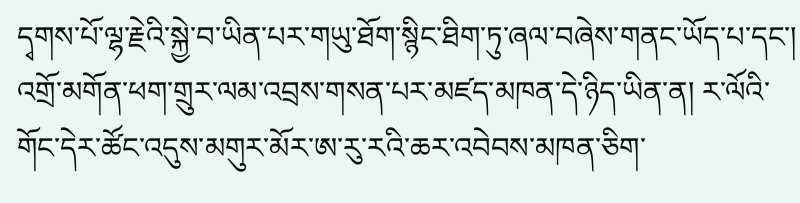དྭགས་པོ་ལྷ་རྗེའི་སྐྱེ་བ་ཡིན་པར་གཡུ་ཐོག་སྙིང་ཐིག་ཏུ་ཞལ་བཞེས་གནང་ཡོད་པ་དང་། འགྲོ་མགོན་ཕག་གྲུར་ལམ་འབྲས་གསན་པར་མཛད་མཁན་དེ་ཉིད་ཡིན་ན། ར་ལོའི་གོང་དེར་ཚོང་འདུས་མགུར་མོར་ཨ་རུ་རའི་ཆར་འབེབས་མཁན་ཅིག་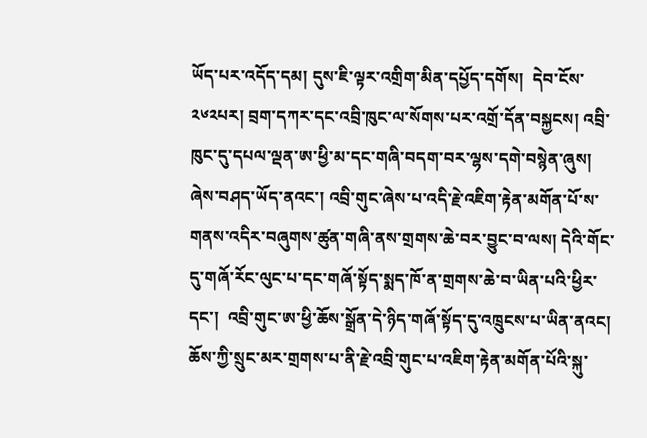ཡོད་པར་འདོད་དམ། དུས་ཇི་ལྟར་འགྲིག་མིན་དཔྱོད་དགོས།  དེབ་ངོས་༢༦༢པར། བྲག་དཀར་དང་འབྲི་ཁུང་ལ་སོགས་པར་འགྲོ་དོན་བསྐྱངས། འབྲི་ཁུང་དུ་དཔལ་ལྡན་ཨ་ཕྱི་མ་དང་གཞི་བདག་བར་ལྷས་དགེ་བསྙེན་ཞུས། ཞེས་བཤད་ཡོད་ནའང་། འབྲི་གུང་ཞེས་པ་འདི་རྗེ་འཇིག་རྟེན་མགོན་པོ་ས་གནས་འདིར་བཞུགས་ཚུན་གཞི་ནས་གྲགས་ཆེ་བར་བྱུང་བ་ལས། དེའི་གོང་དུ་གཞོ་རོང་ལུང་པ་དང་གཞོ་སྟོད་སྨད་ཁོ་ན་གྲགས་ཆེ་བ་ཡིན་པའི་ཕྱིར་དང་།  འབྲི་གུང་ཨ་ཕྱི་ཆོས་སྒྲོན་དེ་ཉིད་གཞོ་སྟོད་དུ་འཁྲུངས་པ་ཡིན་ནའང། ཆོས་ཀྱི་སྲུང་མར་གྲགས་པ་ནི་རྗེ་འབྲི་གུང་པ་འཇིག་རྟེན་མགོན་པོའི་སྐུ་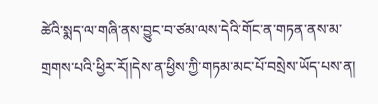ཚེའི་སྨད་ལ་གཞི་ནས་བྱུང་བ་ཙམ་ལས་དེའི་གོང་ན་གཏན་ནས་མ་གྲགས་པའི་ཕྱིར་རོ།།དེས་ན་ཕྱིས་ཀྱི་གཏམ་མང་པོ་བསྲེས་ཡོད་པས་ན།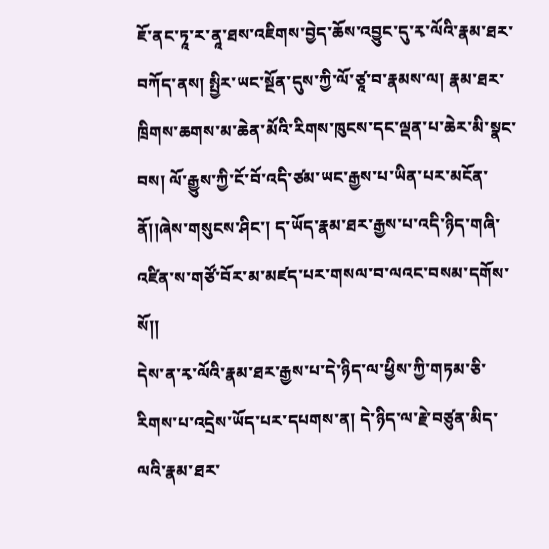ཇོ་ནང་ཏཱ་ར་ནཱ་ཐས་འཇིགས་བྱེད་ཆོས་འབྱུང་དུ་རྭ་ལོའི་རྣམ་ཐར་བཀོད་ནས། སྤྱིར་ཡང་སྔོན་དུས་ཀྱི་ལོ་ཙཱ་བ་རྣམས་ལ། རྣམ་ཐར་ཁྲིགས་ཆགས་མ་ཆེན་མོའི་རིགས་ཁུངས་དང་ལྡན་པ་ཆེར་མི་སྣང་བས། ལོ་རྒྱུས་ཀྱི་ངོ་བོ་འདི་ཙམ་ཡང་རྒྱས་པ་ཡིན་པར་མངོན་ནོ།།ཞེས་གསུངས་ཤིང་། ད་ཡོད་རྣམ་ཐར་རྒྱས་པ་འདི་ཉིད་གཞི་འཛིན་ས་གཙོ་བོར་མ་མཛད་པར་གསལ་བ་ལའང་བསམ་དགོས་སོ།།
དེས་ན་རྭ་ལོའི་རྣམ་ཐར་རྒྱས་པ་དེ་ཉིད་ལ་ཕྱིས་ཀྱི་གཏམ་ཅི་རིགས་པ་འདྲེས་ཡོད་པར་དཔགས་ན། དེ་ཉིད་ལ་རྗེ་བཙུན་མིད་ལའི་རྣམ་ཐར་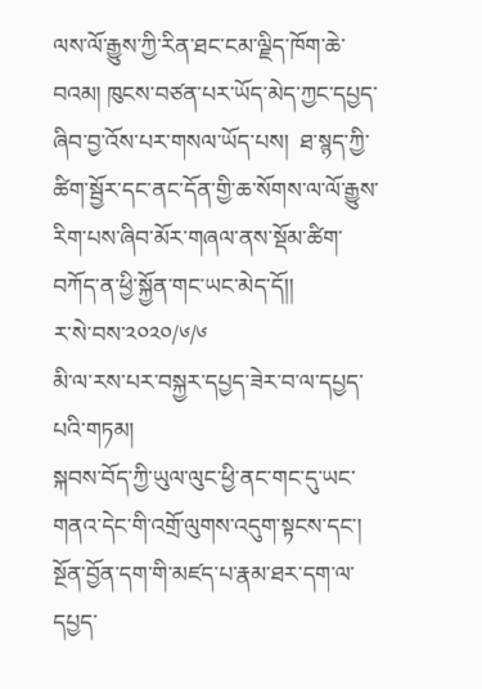ལས་ལོ་རྒྱུས་ཀྱི་རིན་ཐང་ངམ་ལྗིད་ཁོག་ཆེ་བའམ། ཁུངས་བཙན་པར་ཡོད་མེད་ཀྱང་དཔྱད་ཞིབ་བྱ་འོས་པར་གསལ་ཡོད་པས།  ཐ་སྙད་ཀྱི་ཚིག་སྦྱོར་དང་ནང་དོན་གྱི་ཆ་སོགས་ལ་ལོ་རྒྱུས་རིག་པས་ཞིབ་མོར་གཞལ་ནས་སྡོམ་ཚིག་བཀོད་ན་ཕྱི་སྐྱོན་གང་ཡང་མེད་དོ།།
ར་སེ་བས་༢༠༢༠/༦/༦
མི་ལ་རས་པར་བསྐྱར་དཔྱད་ཟེར་བ་ལ་དཔྱད་པའི་གཏམ།
སྐབས་བོད་ཀྱི་ཡུལ་ལུང་ཕྱི་ནང་གང་དུ་ཡང་གནའ་དེང་གི་འགྲོ་ལུགས་འདུག་སྟངས་དང་། སྔོན་བྱོན་དག་གི་མཛད་པ་རྣམ་ཐར་དག་ལ་དཔྱད་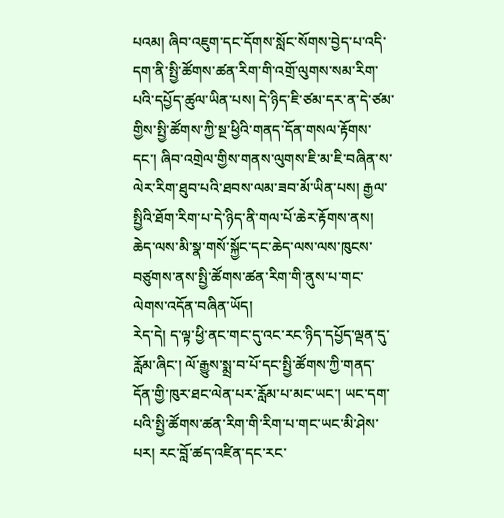པའམ། ཞིབ་འཇུག་དང་དོགས་སློང་སོགས་བྱེད་པ་འདི་དག་ནི་སྤྱི་ཚོགས་ཚན་རིག་གི་འགྲོ་ལུགས་སམ་རིག་པའི་དཔྱོད་ཚུལ་ཡིན་པས། དེ་ཉིད་ཇི་ཙམ་དར་ན་དེ་ཙམ་གྱིས་སྤྱི་ཚོགས་ཀྱི་སྔ་ཕྱིའི་གནད་དོན་གསལ་རྟོགས་དང་། ཞིབ་འགྲེལ་གྱིས་གནས་ལུགས་ཇི་མ་ཇི་བཞིན་ས་ལེར་རིག་ཐུབ་པའི་ཐབས་ལམ་ཟབ་མོ་ཡིན་པས། རྒྱལ་སྤྱིའི་ཐོག་རིག་པ་དེ་ཉིད་ནི་གལ་པོ་ཆེར་རྟོགས་ནས། ཆེད་ལས་མི་སྣ་གསོ་སྐྱོང་དང་ཆེད་ལས་ལས་ཁུངས་བཙུགས་ནས་སྤྱི་ཚོགས་ཚན་རིག་གི་ནུས་པ་གང་ལེགས་འདོན་བཞིན་ཡོད།
རེད་དེ། ད་ལྟ་ཕྱི་ནང་གང་དུ་འང་རང་ཉིད་དཔྱོད་ལྡན་དུ་རློམ་ཞིང་། ལོ་རྒྱུས་སྨྲ་བ་པོ་དང་སྤྱི་ཚོགས་ཀྱི་གནད་དོན་གྱི་ཁུར་ཐང་ལེན་པར་རློམ་པ་མང་ཡང་། ཡང་དག་པའི་སྤྱི་ཚོགས་ཚན་རིག་གི་རིག་པ་གང་ཡང་མི་ཤེས་པར། རང་བློ་ཚད་འཛིན་དང་རང་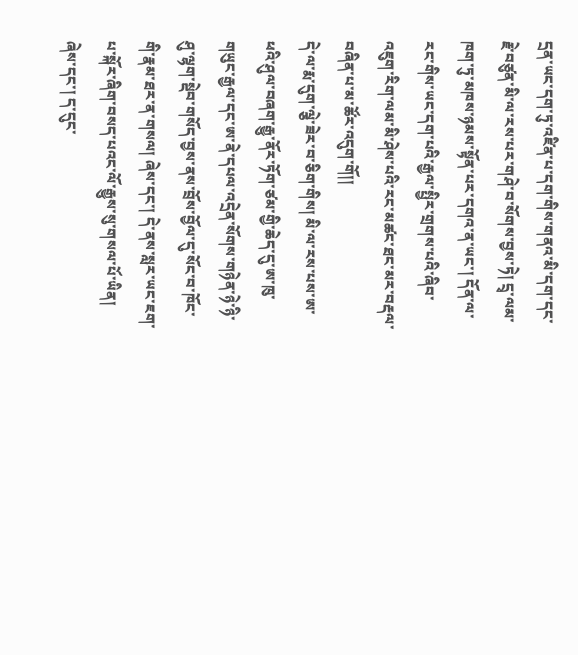དྲན་ཡང་དག་ཏུ་འཛིན་པ་དག་གིས་གནའ་མི་དག་དང་རྗེ་བཙུན་མི་ལ་རས་པར་གཤེ་བ་སོགས་བྱས་ཏེ། དྲྭ་ལམ་ཁག་ཏུ་མཁས་ཉམས་སྟོན་པར་དགའ་ན་ཡང་། དོན་ལ་རང་གིས་ཡང་དག་པའི་རྒྱལ་སྤྱིར་གྲགས་པའི་ཞིབ་འཇུག་རིག་ལམ་མི་ཤེས་པའི་རང་མཚང་ཐང་མར་བརྡལ་བཞིན་པ་མ་ཚོར་འདུག་གོ།།
དེ་ལ་རྨ་དུག་ལྕེ་ཟེར་བ་ཅིག་གིས། མི་ལ་རས་པས་ཨ་ཕའི་ཤུལ་བཞག་རྒྱུ་ནོར་ཏོག་ཙམ་གྱི་ཆེད་དུ་ཨ་ཁུ་གཡུང་རྒྱལ་དང་ཨ་ནེ་དཔལ་འདྲེན་སོགས་གཉེན་ཉེ་ཉི་ཤུ་ལྷག་སྡེབ་གསོད་བྱས་ནས་བྲོས་བྱོལ་དུ་སོང་བ་ཁོང་གི་རྣམ་ཐར་ན་གསལ། ཞེས་དང་། དེ་ནས་སླར་ཡང་ཇག་པ་སྐོར་ཞིག་བསད་པའང་ལོ་རྒྱུས་སུ་གསལ་པོ་ཡིན། ཞེས་དང་། ད་དུང་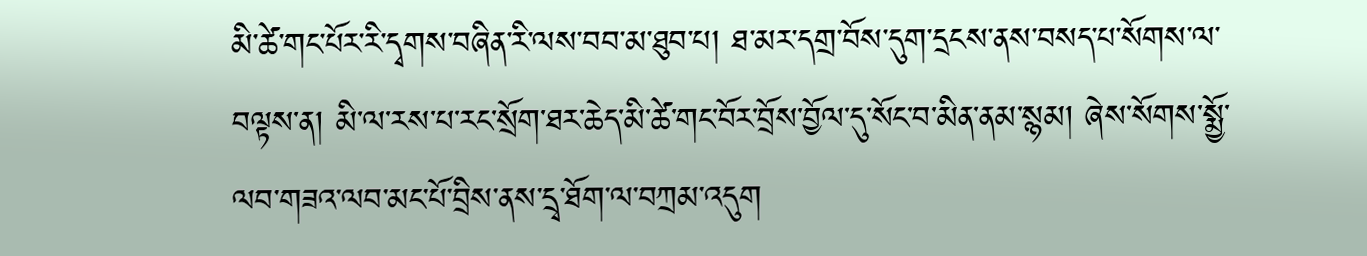མི་ཚེ་གང་པོར་རི་དྭགས་བཞིན་རི་ལས་བབ་མ་ཐུབ་པ། ཐ་མར་དགྲ་བོས་དུག་དྲངས་ནས་བསད་པ་སོགས་ལ་བལྟས་ན། མི་ལ་རས་པ་རང་སྲོག་ཐར་ཆེད་མི་ཚེ་གང་བོར་བྲོས་བྱོལ་དུ་སོང་བ་མིན་ནམ་སྙམ། ཞེས་སོགས་སྨྱོ་ལབ་གཟའ་ལབ་མང་པོ་བྲིས་ནས་དྲྭ་ཐོག་ལ་བཀྲམ་འདུག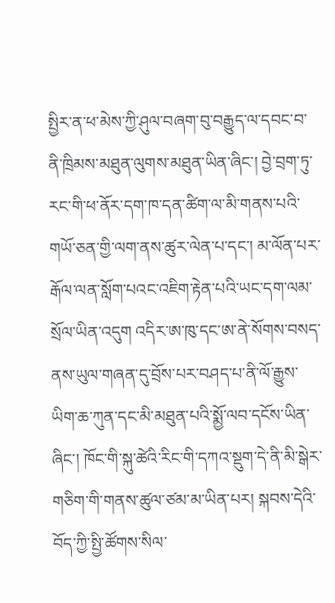སྤྱིར་ན་ཕ་མེས་ཀྱི་ཤུལ་བཞག་བུ་བརྒྱུད་ལ་དབང་བ་ནི་ཁྲིམས་མཐུན་ལུགས་མཐུན་ཡིན་ཞིང་། བྱེ་བྲག་ཏུ་རང་གི་ཕ་ནོར་དག་ཁ་དན་ཚིག་ལ་མི་གནས་པའི་གཡོ་ཅན་གྱི་ལག་ནས་ཚུར་ལེན་པ་དང་། མ་ལོན་པར་རྒོལ་ལན་སློག་པའང་འཇིག་རྟེན་པའི་ཡང་དག་ལམ་སྲོལ་ཡིན་འདུག འདིར་ཨ་ཁུ་དང་ཨ་ནེ་སོགས་བསད་ནས་ཡུལ་གཞན་དུ་བྲོས་པར་བཤད་པ་ནི་ལོ་རྒྱུས་ཡིག་ཆ་ཀུན་དང་མི་མཐུན་པའི་སྨྱོ་ལབ་དངོས་ཡིན་ཞིང་། ཁོང་གི་སྐུ་ཚེའི་རིང་གི་དཀའ་སྡུག་དེ་ནི་མི་སྒེར་གཅིག་གི་གནས་ཚུལ་ཙམ་མ་ཡིན་པར། སྐབས་དེའི་བོད་ཀྱི་སྤྱི་ཚོགས་སིལ་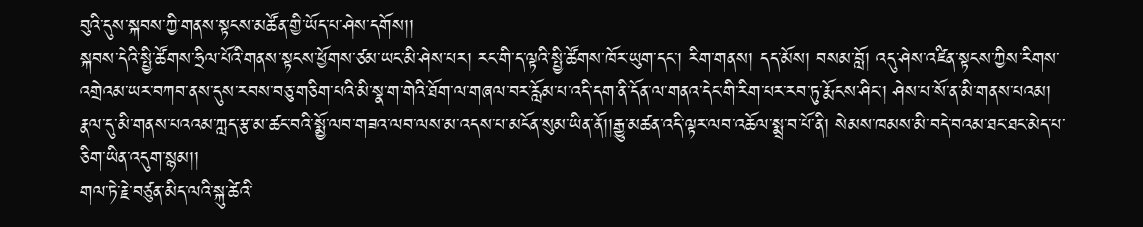བུའི་དུས་སྐབས་ཀྱི་གནས་སྟངས་མཚོན་གྱི་ཡོད་པ་ཤེས་དགོས།།
སྐབས་དེའི་སྤྱི་ཚོགས་ཧྲིལ་པོའི་གནས་སྟངས་ཕྱོགས་ཙམ་ཡང་མི་ཤེས་པར། རང་གི་ད་ལྟའི་སྤྱི་ཚོགས་ཁོར་ཡུག་དང་། རིག་གནས། དད་མོས། བསམ་བློ། འདུ་ཤེས་འཛིན་སྟངས་ཀྱིས་རིགས་འགྲེའམ་ཡར་བཀབ་ནས་དུས་རབས་བཅུ་གཅིག་པའི་མི་སྣ་ག་གེའི་ཐོག་ལ་གཞལ་བར་རློམ་པ་འདི་དག་ནི་དོན་ལ་གནའ་དེང་གི་རིག་པར་རབ་ཏུ་རྨོངས་ཤིང་། ཤེས་པ་སོ་ན་མི་གནས་པའམ། རྣལ་དུ་མི་གནས་པའའམ་ཀླད་རྩ་མ་ཚང་བའི་སྨྱོ་ལབ་གཟའ་ལབ་ལས་མ་འདས་པ་མངོན་སུམ་ཡིན་ནོ།།རྒྱུ་མཚན་འདི་ལྟར་ལབ་འཆོལ་སྨྲ་བ་པོ་ནི། སེམས་ཁམས་མི་བདེ་བའམ་ཐང་ཐང་མེད་པ་ཅིག་ཡིན་འདུག་སྙམ།།
གལ་ཏེ་རྗེ་བཙུན་མིད་ལའི་སྐུ་ཚེའི་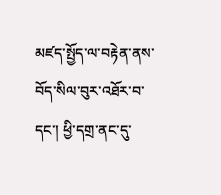མཛད་སྤྱོད་ལ་བརྟེན་ནས་བོད་སིལ་བུར་འཐོར་བ་དང་། ཕྱི་དགྲ་ནང་དུ་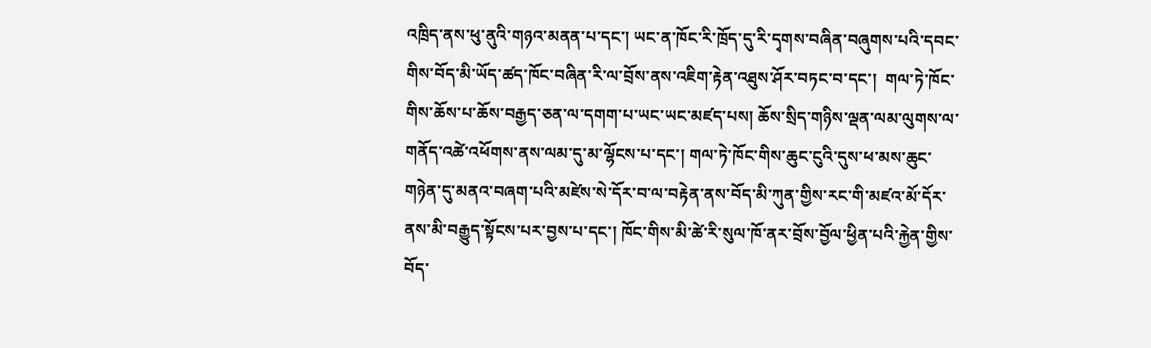འཁྲིད་ནས་ཕུ་ནུའི་གཉའ་མནན་པ་དང་། ཡང་ན་ཁོང་རི་ཁྲོད་དུ་རི་དྭགས་བཞིན་བཞུགས་པའི་དབང་གིས་བོད་མི་ཡོད་ཚད་ཁོང་བཞིན་རི་ལ་བྲོས་ནས་འཇིག་རྟེན་འཐུས་ཤོར་བཏང་བ་དང་།  གལ་ཏེ་ཁོང་གིས་ཆོས་པ་ཆོས་བརྒྱད་ཅན་ལ་དགག་པ་ཡང་ཡང་མཛད་པས། ཆོས་སྲིད་གཉིས་ལྡན་ལམ་ལུགས་ལ་གནོད་འཚེ་འཕོགས་ནས་ལམ་དུ་མ་ལྷོངས་པ་དང་། གལ་ཏེ་ཁོང་གིས་ཆུང་ངུའི་དུས་ཕ་མས་ཆུང་གཉེན་དུ་མནའ་བཞག་པའི་མཛེས་སེ་དོར་བ་ལ་བརྟེན་ནས་བོད་མི་ཀུན་གྱིས་རང་གི་མཛའ་མོ་དོར་ནས་མི་བརྒྱུད་སྟོངས་པར་བྱས་པ་དང་། ཁོང་གིས་མི་ཚེ་རི་སུལ་ཁོ་ནར་བྲོས་བྱོལ་ཕྱིན་པའི་རྐྱེན་གྱིས་བོད་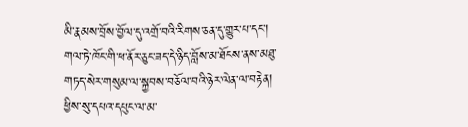མི་རྣམས་བྲོས་བྱོལ་དུ་འགྲོ་བའི་རིགས་ཅན་དུ་གྱུར་པ་དང་། གལ་ཏེ་ཁོང་གི་ཕ་ནོར་ཅུང་ཟད་དེ་ཉིད་བློས་མ་ཐོངས་ནས་མཐུ་གཏད་སེར་གསུམ་ལ་སྐྱབས་བཅོལ་བའི་ཉེར་ལེན་ལ་བརྟེན། ཕྱིས་སུ་དཔའ་དཔུང་ལ་མ་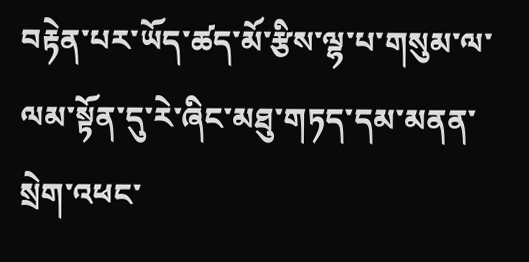བརྟེན་པར་ཡོད་ཚད་མོ་རྩིས་ལྷ་པ་གསུམ་ལ་ལམ་སྟོན་དུ་རེ་ཞིང་མཐུ་གཏད་དམ་མནན་སྲེག་འཕང་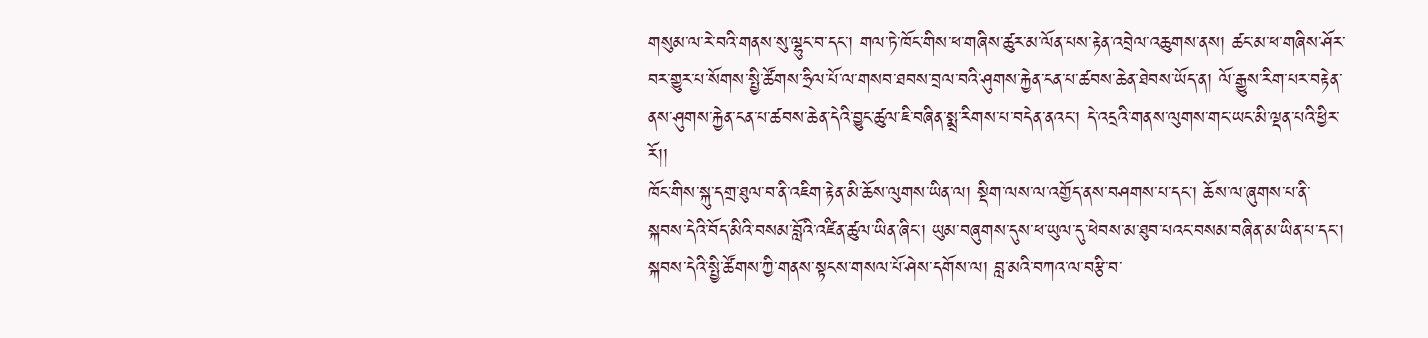གསུམ་ལ་རེ་བའི་གནས་སུ་ལྷུང་བ་དང་། གལ་ཏེ་ཁོང་གིས་ཕ་གཞིས་ཚུར་མ་ལོན་པས་རྟེན་འབྲེལ་འཆུགས་ནས། ཚང་མ་ཕ་གཞིས་ཤོར་བར་གྱུར་པ་སོགས་སྤྱི་ཚོགས་ཧྲིལ་པོ་ལ་གསབ་ཐབས་བྲལ་བའི་ཤུགས་རྐྱེན་ངན་པ་ཚབས་ཆེན་ཐེབས་ཡོད་ན། ལོ་རྒྱུས་རིག་པར་བརྟེན་ནས་ཤུགས་རྐྱེན་ངན་པ་ཚབས་ཆེན་དེའི་བྱུང་ཚུལ་ཇི་བཞིན་སྨྲ་རིགས་པ་བདེན་ནའང་། དེ་འདྲའི་གནས་ལུགས་གང་ཡང་མི་ལྡན་པའི་ཕྱིར་རོ།།
ཁོང་གིས་སྐུ་དགྲ་ཐུལ་བ་ནི་འཇིག་རྟེན་མི་ཆོས་ལུགས་ཡིན་ལ། སྡིག་ལས་ལ་འགྱོད་ནས་བཤགས་པ་དང་། ཆོས་ལ་ཞུགས་པ་ནི་སྐབས་དེའི་བོད་མིའི་བསམ་བློའི་འཛིན་ཚུལ་ཡིན་ཞིང་། ཡུམ་བཞུགས་དུས་ཕ་ཡུལ་དུ་ཕེབས་མ་ཐུབ་པའང་བསམ་བཞིན་མ་ཡིན་པ་དང་། སྐབས་དེའི་སྤྱི་ཚོགས་ཀྱི་གནས་སྟངས་གསལ་པོ་ཤེས་དགོས་ལ། བླ་མའི་བཀའ་ལ་བརྩི་བ་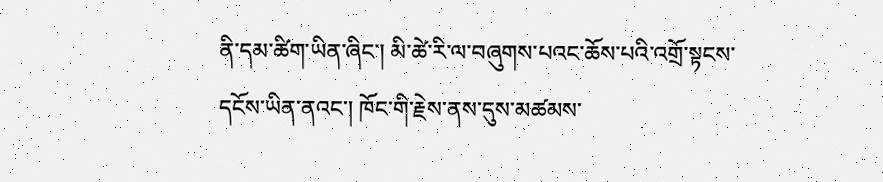ནི་དམ་ཚིག་ཡིན་ཞིང་། མི་ཚེ་རི་ལ་བཞུགས་པའང་ཆོས་པའི་འགྲོ་སྟངས་དངོས་ཡིན་ནའང་། ཁོང་གི་རྗེས་ནས་དུས་མཚམས་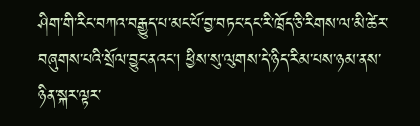ཤིག་གི་རིང་བཀའ་བརྒྱུད་པ་མང་པོ་བྱ་བཏང་དང་རི་ཁྲོད་ཅི་རིགས་ལ་མི་ཚེར་བཞུགས་པའི་སྲོལ་བྱུང་ནའང་། ཕྱིས་སུ་ལུགས་དེ་ཉིད་རིམ་པས་ཉམ་ནས་ཉིན་སྐར་ལྟར་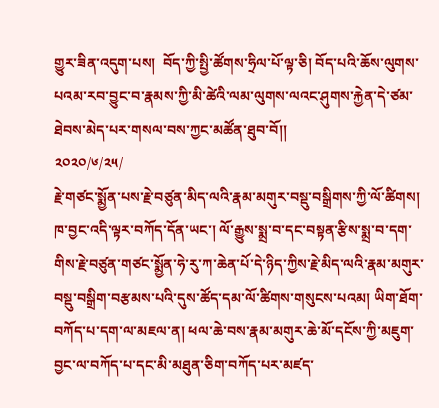གྱུར་ཟིན་འདུག་པས།  བོད་ཀྱི་སྤྱི་ཚོགས་ཧྲིལ་པོ་ལྟ་ཅི། བོད་པའི་ཆོས་ལུགས་པའམ་རབ་བྱུང་བ་རྣམས་ཀྱི་མི་ཚེའི་ལམ་ལུགས་ལའང་ཤུགས་རྐྱེན་དེ་ཙམ་ཐེབས་མེད་པར་གསལ་བས་ཀྱང་མཚོན་ཐུབ་བོ།།
༢༠༢༠/༦/༢༥/
རྗེ་གཙང་སྨྱོན་པས་རྗེ་བཙུན་མིད་ལའི་རྣམ་མགུར་བསྡུ་བསྒྲིགས་ཀྱི་ལོ་ཚིགས།
ཁ་བྱང་འདི་ལྟར་བཀོད་དོན་ཡང་། ལོ་རྒྱུས་སྨྲ་བ་དང་བསྟན་རྩིས་སྨྲ་བ་དག་གིས་རྗེ་བཙུན་གཙང་སྨྱོན་ཧེ་རུ་ཀ་ཆེན་པོ་དེ་ཉིད་ཀྱིས་རྗེ་མིད་ལའི་རྣམ་མགུར་བསྡུ་བསྒྲིག་བརྩམས་པའི་དུས་ཚོད་དམ་ལོ་ཚིགས་གསུངས་པའམ། ཡིག་ཐོག་བཀོད་པ་དག་ལ་མཇལ་ན། ཕལ་ཆེ་བས་རྣམ་མགུར་ཆེ་མོ་དངོས་ཀྱི་མཇུག་བྱང་ལ་བཀོད་པ་དང་མི་མཐུན་ཅིག་བཀོད་པར་མཛད་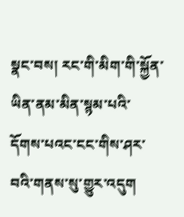སྣང་བས། རང་གི་མིག་གི་སྐྱོན་ཡིན་ནམ་མིན་སྙམ་པའི་དོགས་པའང་ངང་གིས་ཤར་བའི་གནས་སུ་གྱུར་འདུག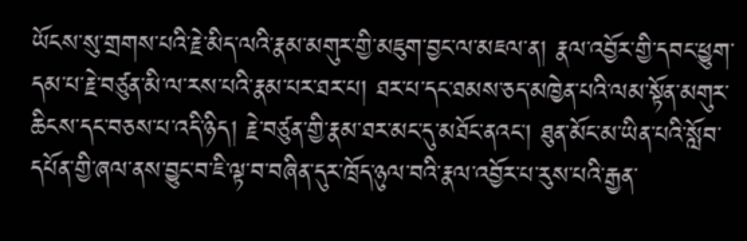ཡོངས་སུ་གྲགས་པའི་རྗེ་མིད་ལའི་རྣམ་མགུར་གྱི་མཇུག་བྱང་ལ་མཇལ་ན། རྣལ་འབྱོར་གྱི་དབང་ཕྱུག་དམ་པ་རྗེ་བཙུན་མི་ལ་རས་པའི་རྣམ་པར་ཐར་པ། ཐར་པ་དང་ཐམས་ཅད་མཁྱེན་པའི་ལམ་སྟོན་མགུར་ཆིངས་དང་བཅས་པ་འདི་ཉིད། རྗེ་བཙུན་གྱི་རྣམ་ཐར་མང་དུ་མཐོང་ནའང་། ཐུན་མོང་མ་ཡིན་པའི་སློབ་དཔོན་གྱི་ཞལ་ནས་བྱུང་བ་ཇི་ལྟ་བ་བཞིན་དུར་ཁྲོད་ཉུལ་བའི་རྣལ་འབྱོར་པ་རུས་པའི་རྒྱན་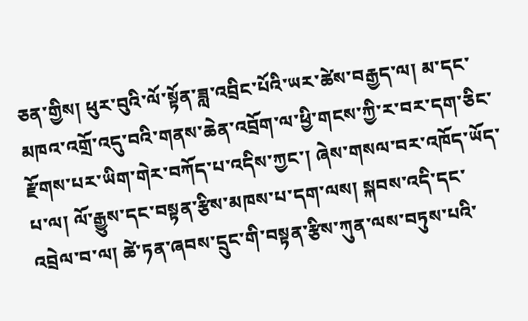ཅན་གྱིས། ཕུར་བུའི་ལོ་སྟོན་ཟླ་འབྲིང་པོའི་ཡར་ཚེས་བརྒྱད་ལ། མ་དང་མཁའ་འགྲོ་འདུ་བའི་གནས་ཆེན་འབྲོག་ལ་ཕྱི་གངས་ཀྱི་ར་བར་དག་ཅིང་རྫོགས་པར་ཡིག་གེར་བཀོད་པ་འདིས་ཀྱང་། ཞེས་གསལ་བར་འཁོད་ཡོད་པ་ལ། ལོ་རྒྱུས་དང་བསྟན་རྩིས་མཁས་པ་དག་ལས། སྐབས་འདི་དང་འབྲེལ་བ་ལ། ཚེ་ཏན་ཞབས་དྲུང་གི་བསྟན་རྩིས་ཀུན་ལས་བཏུས་པའི་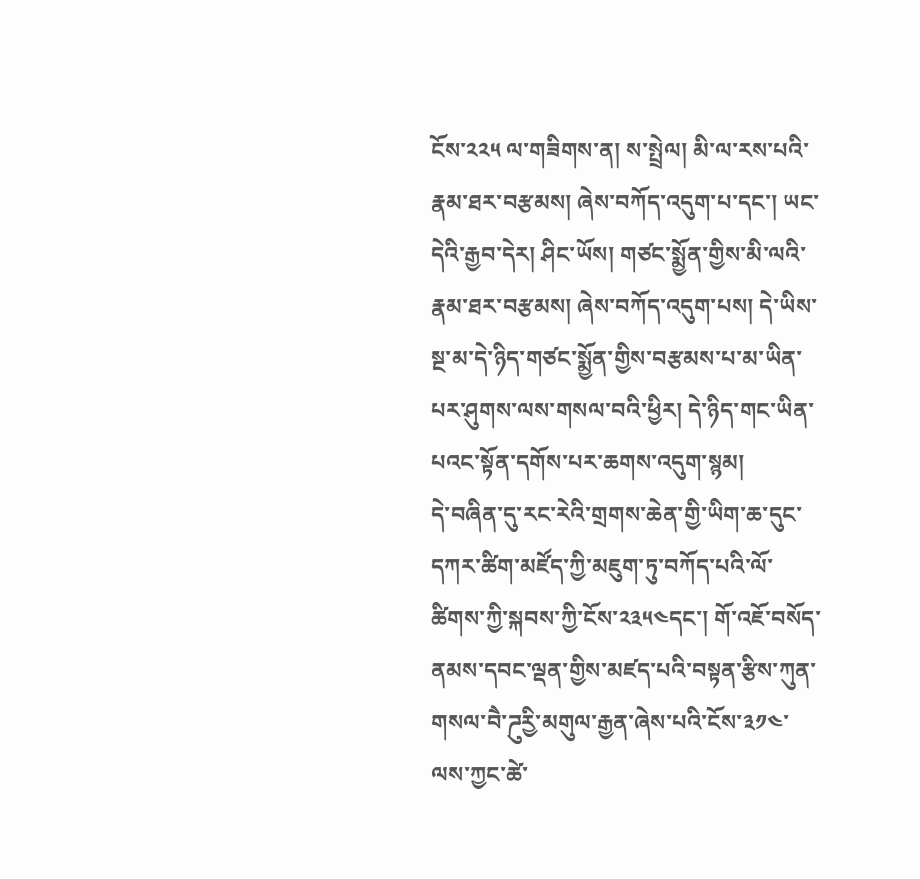ངོས་༢༢༥ ལ་གཟིགས་ན། ས་སྤྲེལ། མི་ལ་རས་པའི་རྣམ་ཐར་བརྩམས། ཞེས་བཀོད་འདུག་པ་དང་། ཡང་དེའི་རྒྱབ་དེར། ཤིང་ཡོས། གཙང་སྨྱོན་གྱིས་མི་ལའི་རྣམ་ཐར་བརྩམས། ཞེས་བཀོད་འདུག་པས། དེ་ཡིས་སྔ་མ་དེ་ཉིད་གཙང་སྨྱོན་གྱིས་བརྩམས་པ་མ་ཡིན་པར་ཤུགས་ལས་གསལ་བའི་ཕྱིར། དེ་ཉིད་གང་ཡིན་པའང་སྟོན་དགོས་པར་ཆགས་འདུག་སྙམ།
དེ་བཞིན་དུ་རང་རེའི་གྲགས་ཆེན་གྱི་ཡིག་ཆ་དུང་དཀར་ཚིག་མཛོད་ཀྱི་མཇུག་ཏུ་བཀོད་པའི་ལོ་ཚིགས་ཀྱི་སྐབས་ཀྱི་ངོས་༢༣༥༤དང་། གོ་འཇོ་བསོད་ནམས་དབང་ལྡན་གྱིས་མཛད་པའི་བསྟན་རྩིས་ཀུན་གསལ་བཻ་ཌུརྱི་མགུལ་རྒྱན་ཞེས་པའི་ངོས་༣༡༤་ལས་ཀྱང་ཚེ་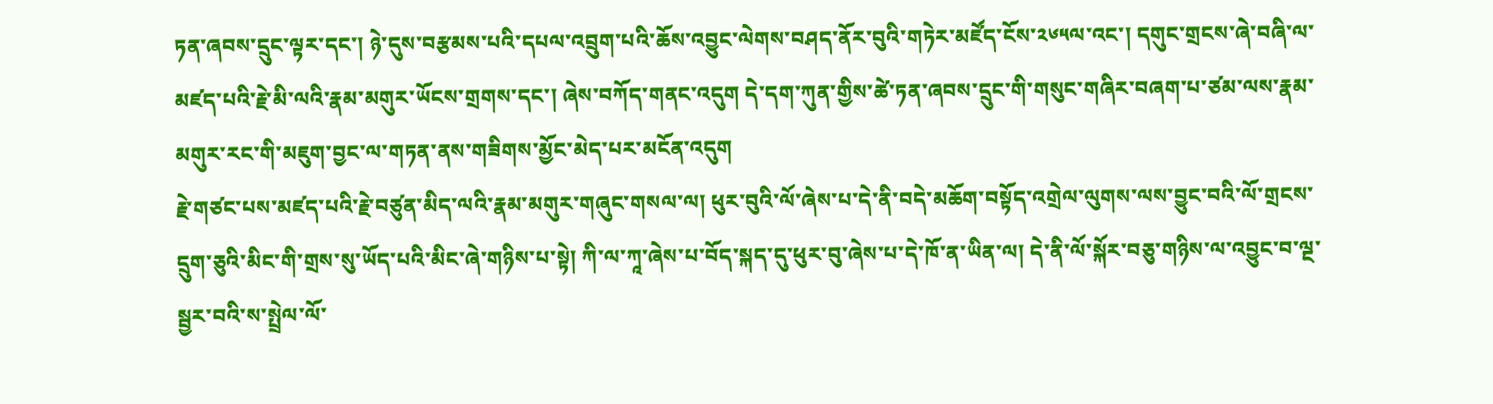ཏན་ཞབས་དྲུང་ལྟར་དང་། ཉེ་དུས་བརྩམས་པའི་དཔལ་འབྲུག་པའི་ཆོས་འབྱུང་ལེགས་བཤད་ནོར་བུའི་གཏེར་མཛོད་ངོས་༢༦༥ལ་འང་། དགུང་གྲངས་ཞེ་བཞི་ལ་མཛད་པའི་རྗེ་མི་ལའི་རྣམ་མགུར་ཡོངས་གྲགས་དང་། ཞེས་བཀོད་གནང་འདུག དེ་དག་ཀུན་གྱིས་ཚེ་ཏན་ཞབས་དྲུང་གི་གསུང་གཞིར་བཞག་པ་ཙམ་ལས་རྣམ་མགུར་རང་གི་མཇུག་བྱང་ལ་གཏན་ནས་གཟིགས་མྱོང་མེད་པར་མངོན་འདུག
རྗེ་གཙང་པས་མཛད་པའི་རྗེ་བཙུན་མིད་ལའི་རྣམ་མགུར་གཞུང་གསལ་ལ། ཕུར་བུའི་ལོ་ཞེས་པ་དེ་ནི་བདེ་མཆོག་བསྟོད་འགྲེལ་ལུགས་ལས་བྱུང་བའི་ལོ་གྲངས་དྲུག་ཅུའི་མིང་གི་གྲས་སུ་ཡོད་པའི་མིང་ཞེ་གཉིས་པ་སྟེ། ཀི་ལ་ཀཱ་ཞེས་པ་བོད་སྐད་དུ་ཕུར་བུ་ཞེས་པ་དེ་ཁོ་ན་ཡིན་ལ། དེ་ནི་ལོ་སྐོར་བཅུ་གཉིས་ལ་འབྱུང་བ་ལྔ་སྦྱར་བའི་ས་སྤྲེལ་ལོ་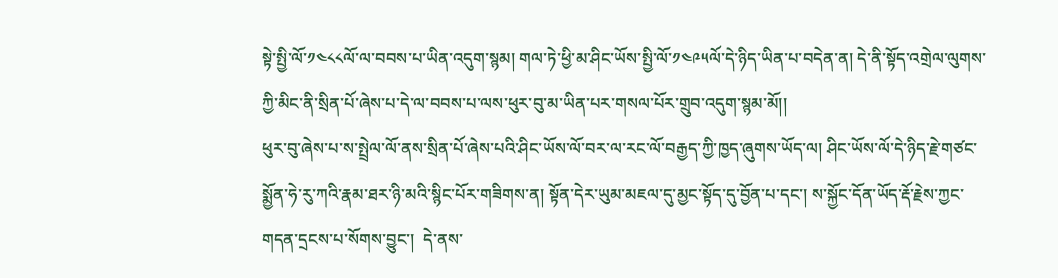སྟེ་སྤྱི་ལོ་༡༤༨༨ལོ་ལ་བབས་པ་ཡིན་འདུག་སྙམ། གལ་ཏེ་ཕྱི་མ་ཤིང་ཡོས་སྤྱི་ལོ་༡༤༩༥ལོ་དེ་ཉིད་ཡིན་པ་བདེན་ན། དེ་ནི་སྟོད་འགྲེལ་ལུགས་ཀྱི་མིང་ནི་སྲིན་པོ་ཞེས་པ་དེ་ལ་བབས་པ་ལས་ཕུར་བུ་མ་ཡིན་པར་གསལ་པོར་གྲུབ་འདུག་སྙམ་མོ།།
ཕུར་བུ་ཞེས་པ་ས་སྤྲེལ་ལོ་ནས་སྲིན་པོ་ཞེས་པའི་ཤིང་ཡོས་ལོ་བར་ལ་རང་ལོ་བརྒྱད་ཀྱི་ཁྱད་ཞུགས་ཡོད་ལ། ཤིང་ཡོས་ལོ་དེ་ཉིད་རྗེ་གཙང་སྨྱོན་ཧེ་རུ་ཀའི་རྣམ་ཐར་ཉི་མའི་སྙིང་པོར་གཟིགས་ན། སྟོན་དེར་ཡུམ་མཇལ་དུ་མྱང་སྟོད་དུ་བྱོན་པ་དང་། ས་སྐྱོང་དོན་ཡོད་རྡོ་རྗེས་ཀྱང་གདན་དྲངས་པ་སོགས་བྱུང་།  དེ་ནས་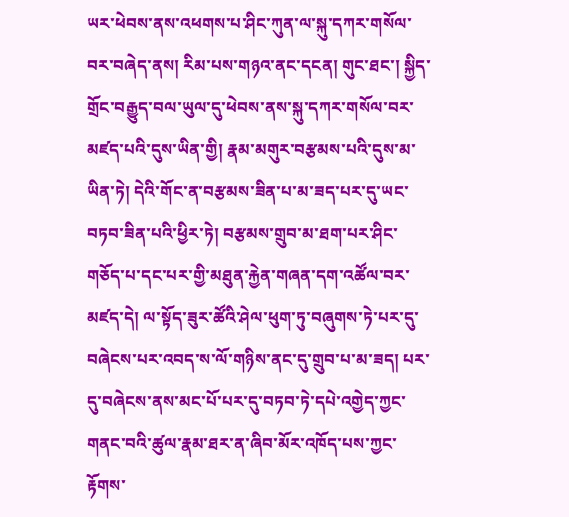ཡར་ཕེབས་ནས་འཕགས་པ་ཤིང་ཀུན་ལ་སྐུ་དཀར་གསོལ་བར་བཞེད་ནས། རིམ་པས་གཉའ་ནང་དངན། གུང་ཐང་། སྐྱིད་གྲོང་བརྒྱུད་བལ་ཡུལ་དུ་ཕེབས་ནས་སྐུ་དཀར་གསོལ་བར་མཛད་པའི་དུས་ཡིན་གྱི། རྣམ་མགུར་བརྩམས་པའི་དུས་མ་ཡིན་ཏེ། དེའི་གོང་ན་བརྩམས་ཟིན་པ་མ་ཟད་པར་དུ་ཡང་བཏབ་ཟིན་པའི་ཕྱིར་ཏེ། བརྩམས་གྲུབ་མ་ཐག་པར་ཤིང་གཅོད་པ་དང་པར་གྱི་མཐུན་རྐྱེན་གཞན་དག་འཚོལ་བར་མཛད་དེ། ལ་སྟོད་ཟུར་ཚོའི་ཤེལ་ཕུག་ཏུ་བཞུགས་ཏེ་པར་དུ་བཞེངས་པར་འབད་ས་ལོ་གཉིས་ནང་དུ་གྲུབ་པ་མ་ཟད། པར་དུ་བཞེངས་ནས་མང་པོ་པར་དུ་བཏབ་ཏེ་དཔེ་འགྱེད་ཀྱང་གནང་བའི་ཚུལ་རྣམ་ཐར་ན་ཞིབ་མོར་འཁོད་པས་ཀྱང་རྟོགས་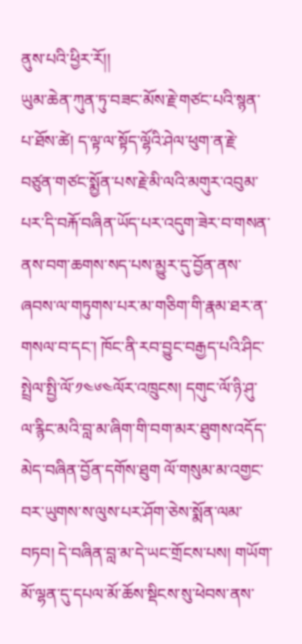ནུས་པའི་ཕྱིར་རོ།།
ཡུམ་ཆེན་ཀུན་ཏུ་བཟང་མོས་རྗེ་གཙང་པའི་སྙན་པ་ཐོས་ཚེ། ད་ལྟ་ལ་སྟོད་ལྷོའི་ཤེལ་ཕུག་ན་རྗེ་བཙུན་གཙང་སྨྱོན་པས་རྗེ་མི་ལའི་མགུར་འབུམ་པར་དི་བརྐོ་བཞིན་ཡོད་པར་འདུག་ཟེར་བ་གསན་ནས་བག་ཆགས་སད་པས་མྱུར་དུ་བྱོན་ནས་ཞབས་ལ་གཏུགས་པར་མ་གཅིག་གི་རྣམ་ཐར་ན་གསལ་བ་དང་། ཁོང་ནི་རབ་བྱུང་བརྒྱད་པའི་ཤིང་སྤྲེལ་སྤྱི་ལོ་༡༤༦༤ལོར་འཁྲུངས། དགུང་ལོ་ཉི་ཤུ་ལ་རྙིང་མའི་བླ་མ་ཞིག་གི་བག་མར་ཐུགས་འདོད་མེད་བཞིན་བྱོན་དགོས་ཐུག ལོ་གསུམ་མ་འགྱང་བར་ཡུགས་ས་ལུས་པར་ཤོག་ཅེས་སྨོན་ལམ་བཏབ། དེ་བཞིན་བླ་མ་དེ་ཡང་གྲོངས་པས། གཡོག་མོ་ལྷན་དུ་དཔལ་མོ་ཆོས་སྡིངས་སུ་ཕེབས་ནས་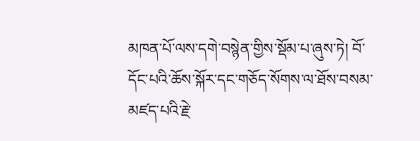མཁན་པོ་ལས་དགེ་བསྙེན་གྱིས་སྡོམ་པ་ཞུས་ཏེ། བོ་དོང་པའི་ཆོས་སྐོར་དང་གཅོད་སོགས་ལ་ཐོས་བསམ་མཛད་པའི་རྗེ་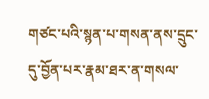གཙང་པའི་སྙན་པ་གསན་ནས་དྲུང་དུ་བྱོན་པར་རྣམ་ཐར་ན་གསལ་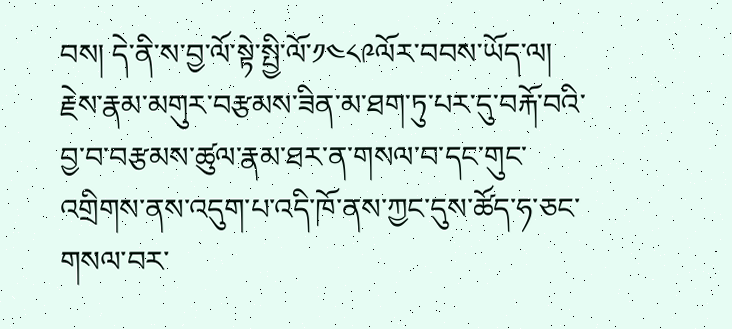བས། དེ་ནི་ས་བྱ་ལོ་སྟེ་སྤྱི་ལོ་༡༤༨༩ལོར་བབས་ཡོད་ལ། རྗེས་རྣམ་མགུར་བརྩམས་ཟིན་མ་ཐག་ཏུ་པར་དུ་བརྐོ་བའི་བྱ་བ་བརྩམས་ཚུལ་རྣམ་ཐར་ན་གསལ་བ་དང་གུང་འགྲིགས་ནས་འདུག་པ་འདི་ཁོ་ནས་ཀྱང་དུས་ཚོད་ཧ་ཅང་གསལ་བར་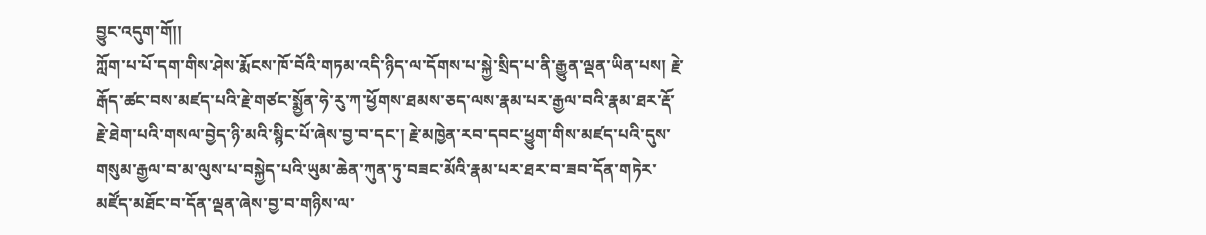བྱུང་འདུག་གོ།།
ཀློག་པ་པོ་དག་གིས་ཤེས་རྨོངས་ཁོ་བོའི་གཏམ་འདི་ཉིད་ལ་དོགས་པ་སྐྱེ་སྲིད་པ་ནི་རྒྱུན་ལྡན་ཡིན་པས། རྗེ་རྒོད་ཚང་བས་མཛད་པའི་རྗེ་གཙང་སྨྱོན་ཧེ་རུ་ཀ་ཕྱོགས་ཐམས་ཅད་ལས་རྣམ་པར་རྒྱལ་བའི་རྣམ་ཐར་རྡོ་རྗེ་ཐེག་པའི་གསལ་བྱེད་ཉི་མའི་སྙིང་པོ་ཞེས་བྱ་བ་དང་། རྗེ་མཁྱེན་རབ་དབང་ཕྱུག་གིས་མཛད་པའི་དུས་གསུམ་རྒྱལ་བ་མ་ལུས་པ་བསྐྱེད་པའི་ཡུམ་ཆེན་ཀུན་ཏུ་བཟང་མོའི་རྣམ་པར་ཐར་བ་ཟབ་དོན་གཏེར་མཛོད་མཐོང་བ་དོན་ལྡན་ཞེས་བྱ་བ་གཉིས་ལ་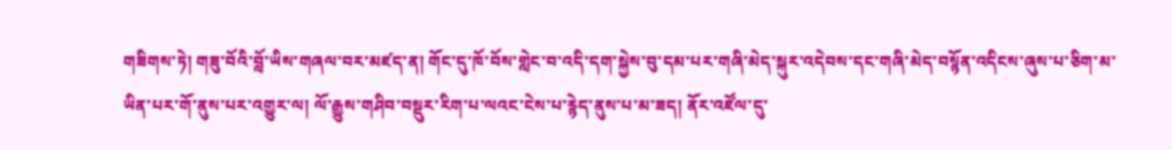གཟིགས་ཏེ། གཟུ་བོའི་བློ་ཡིས་གཞལ་བར་མཛད་ན། གོང་དུ་ཁོ་བོས་གླེང་བ་འདི་དག་སྐྱེས་བུ་དམ་པར་གཞི་མེད་སྐུར་འདེབས་དང་གཞི་མེད་བསྙོན་འདིངས་ཞུས་པ་ཅིག་མ་ཡིན་པར་གོ་ནུས་པར་འགྱུར་ལ། ལོ་རྒྱུས་གཤིབ་བསྡུར་རིག་པ་ལའང་ངེས་པ་རྙེད་ནུས་པ་མ་ཟད། ནོར་འཛོལ་དུ་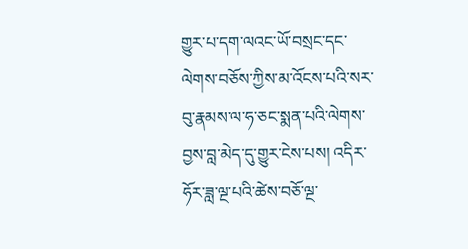གྱུར་པ་དག་ལའང་ཡོ་བསྲང་དང་ལེགས་བཅོས་ཀྱིས་མ་འོངས་པའི་སར་བུ་རྣམས་ལ་ཧ་ཅང་སྨན་པའི་ལེགས་བྱས་བླ་མེད་དུ་གྱུར་ངེས་པས། འདིར་ཧོར་ཟླ་ལྔ་པའི་ཚེས་བཅོ་ལྔ་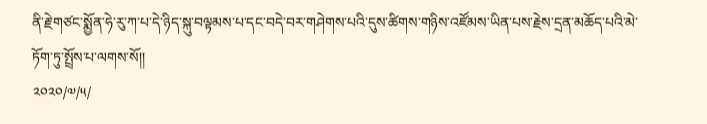ནི་རྗེ་གཙང་སྨྱོན་ཧེ་རུ་ཀ་པ་དེ་ཉིད་སྐུ་བལྟམས་པ་དང་བདེ་བར་གཤེགས་པའི་དུས་ཚིགས་གཉིས་འཛོམས་ཡིན་པས་རྗེས་དྲན་མཆོད་པའི་མེ་ཏོག་ཏུ་སྤྲོས་པ་ལགས་སོ།།
༢༠༢༠/༧/༥/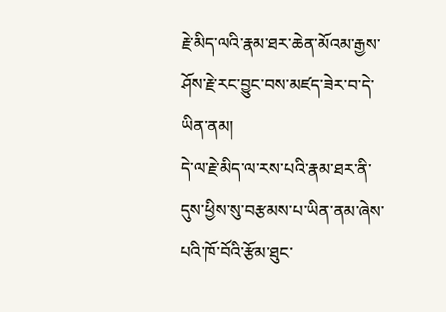རྗེ་མིད་ལའི་རྣམ་ཐར་ཆེན་མོའམ་རྒྱས་ཤོས་རྗེ་རང་བྱུང་བས་མཛད་ཟེར་བ་དེ་ཡིན་ནམ།
དེ་ལ་རྗེ་མིད་ལ་རས་པའི་རྣམ་ཐར་ནི་དུས་ཕྱིས་སུ་བརྩམས་པ་ཡིན་ནམ་ཞེས་པའི་ཁོ་བོའི་རྩོམ་ཐུང་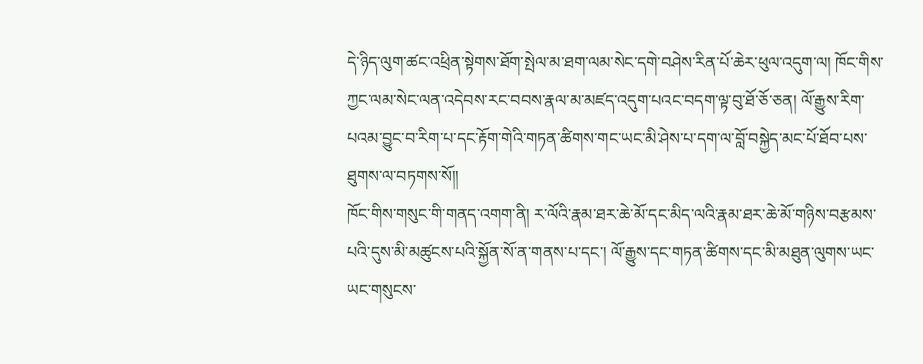དེ་ཉིད་ལུག་ཚང་འཕྲིན་སྟེགས་ཐོག་སྤེལ་མ་ཐག་ལམ་སེང་དགེ་བཤེས་རིན་པོ་ཆེར་ཕུལ་འདུག་ལ། ཁོང་གིས་ཀྱང་ལམ་སེང་ལན་འདེབས་རང་བབས་རྣལ་མ་མཛད་འདུག་པའང་བདག་ལྟ་བུ་ཐོ་ཅོ་ཅན། ལོ་རྒྱུས་རིག་པའམ་བྱུང་བ་རིག་པ་དང་རྟོག་གེའི་གཏན་ཚིགས་གང་ཡང་མི་ཤེས་པ་དག་ལ་བློ་བསྐྱེད་མང་པོ་ཐོབ་པས་ཐུགས་ལ་བཏགས་སོ།།
ཁོང་གིས་གསུང་གི་གནད་འགག་ནི། ར་ལོའི་རྣམ་ཐར་ཆེ་མོ་དང་མིད་ལའི་རྣམ་ཐར་ཆེ་མོ་གཉིས་བརྩམས་པའི་དུས་མི་མཚུངས་པའི་སྐྱོན་སོ་ན་གནས་པ་དང་། ལོ་རྒྱུས་དང་གཏན་ཚིགས་དང་མི་མཐུན་ལུགས་ཡང་ཡང་གསུངས་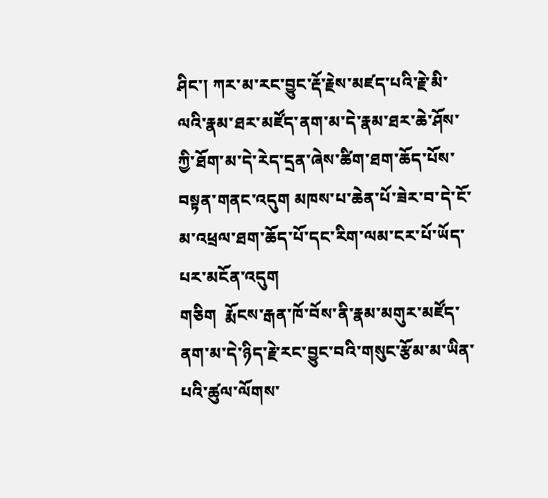ཤིང་། ཀར་མ་རང་བྱུང་རྡོ་རྗེས་མཛད་པའི་རྗེ་མི་ལའི་རྣམ་ཐར་མཛོད་ནག་མ་དེ་རྣམ་ཐར་ཆེ་ཤོས་ཀྱི་ཐོག་མ་དེ་རེད་དྲན་ཞེས་ཚིག་ཐག་ཆོད་པོས་བསྟན་གནང་འདུག མཁས་པ་ཆེན་པོ་ཟེར་བ་དེ་ངོ་མ་འཕྲལ་ཐག་ཆོད་པོ་དང་རིག་ལམ་ངར་པོ་ཡོད་པར་མངོན་འདུག
གཅིག  རྨོངས་རྒན་ཁོ་བོས་ནི་རྣམ་མགུར་མཛོད་ནག་མ་དེ་ཉིད་རྗེ་རང་བྱུང་བའི་གསུང་རྩོམ་མ་ཡིན་པའི་ཚུལ་ལོགས་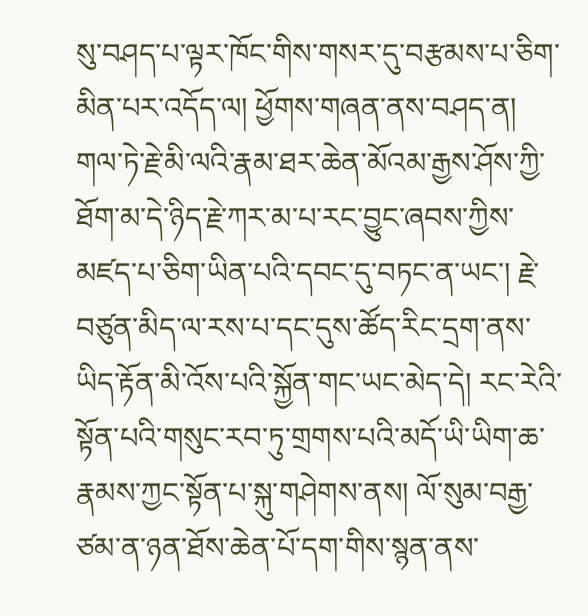སུ་བཤད་པ་ལྟར་ཁོང་གིས་གསར་དུ་བརྩམས་པ་ཅིག་མིན་པར་འདོད་ལ། ཕྱོགས་གཞན་ནས་བཤད་ན། གལ་ཏེ་རྗེ་མི་ལའི་རྣམ་ཐར་ཆེན་མོའམ་རྒྱས་ཤོས་ཀྱི་ཐོག་མ་དེ་ཉིད་རྗེ་ཀར་མ་པ་རང་བྱུང་ཞབས་ཀྱིས་མཛད་པ་ཅིག་ཡིན་པའི་དབང་དུ་བཏང་ན་ཡང་། རྗེ་བཙུན་མིད་ལ་རས་པ་དང་དུས་ཚོད་རིང་དྲག་ནས་ཡིད་རྟོན་མི་འོས་པའི་སྐྱོན་གང་ཡང་མེད་དེ། རང་རེའི་སྟོན་པའི་གསུང་རབ་ཏུ་གྲགས་པའི་མདོ་ཡི་ཡིག་ཆ་རྣམས་ཀྱང་སྟོན་པ་སྐུ་གཤེགས་ནས། ལོ་སུམ་བརྒྱ་ཙམ་ན་ཉན་ཐོས་ཆེན་པོ་དག་གིས་སྙན་ནས་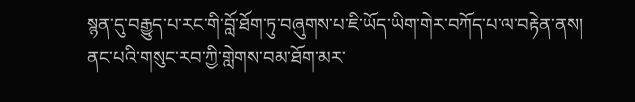སྙན་དུ་བརྒྱུད་པ་རང་གི་བློ་ཐོག་ཏུ་བཞུགས་པ་ཇི་ཡོད་ཡིག་གེར་བཀོད་པ་ལ་བརྟེན་ནས། ནང་པའི་གསུང་རབ་ཀྱི་གླེགས་བམ་ཐོག་མར་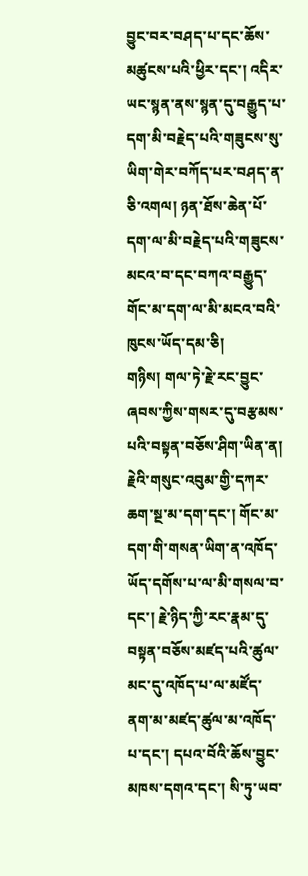བྱུང་བར་བཤད་པ་དང་ཆོས་མཚུངས་པའི་ཕྱིར་དང་། འདིར་ཡང་སྙན་ནས་སྙན་དུ་བརྒྱུད་པ་དག་མི་བརྗེད་པའི་གཟུངས་སུ་ཡིག་གེར་བཀོད་པར་བཤད་ན་ཅི་འགལ། ཉན་ཐོས་ཆེན་པོ་དག་ལ་མི་བརྗེད་པའི་གཟུངས་མངའ་བ་དང་བཀའ་བརྒྱུད་གོང་མ་དག་ལ་མི་མངའ་བའི་ཁུངས་ཡོད་དམ་ཅི།
གཉིས། གལ་ཏེ་རྗེ་རང་བྱུང་ཞབས་ཀྱིས་གསར་དུ་བརྩམས་པའི་བསྟན་བཅོས་ཤིག་ཡིན་ན། རྗེའི་གསུང་འབུམ་གྱི་དཀར་ཆག་སྔ་མ་དག་དང་། གོང་མ་དག་གི་གསན་ཡིག་ན་འཁོད་ཡོད་དགོས་པ་ལ་མི་གསལ་བ་དང་། རྗེ་ཉིད་ཀྱི་རང་རྣམ་དུ་བསྟན་བཅོས་མཛད་པའི་ཚུལ་མང་དུ་འཁོད་པ་ལ་མཛོད་ནག་མ་མཛད་ཚུལ་མ་འཁོད་པ་དང་། དཔའ་བོའི་ཆོས་བྱུང་མཁས་དགའ་དང་། སི་ཏུ་ཡབ་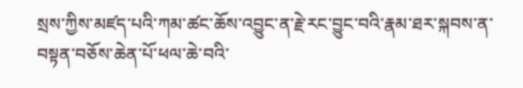སྲས་ཀྱིས་མཛད་པའི་ཀམ་ཚང་ཆོས་འབྱུང་ན་རྗེ་རང་བྱུང་བའི་རྣམ་ཐར་སྐབས་ན་བསྟན་བཅོས་ཆེན་པོ་ཕལ་ཆེ་བའི་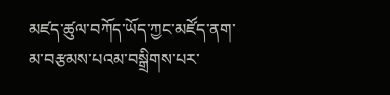མཛད་ཚུལ་བཀོད་ཡོད་ཀྱང་མཛོད་ནག་མ་བརྩམས་པའམ་བསྒྲིགས་པར་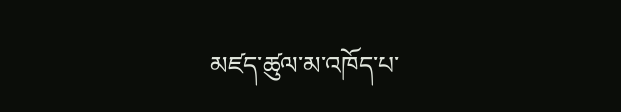མཛད་ཚུལ་མ་འཁོད་པ་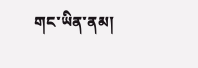གང་ཡིན་ནམ།